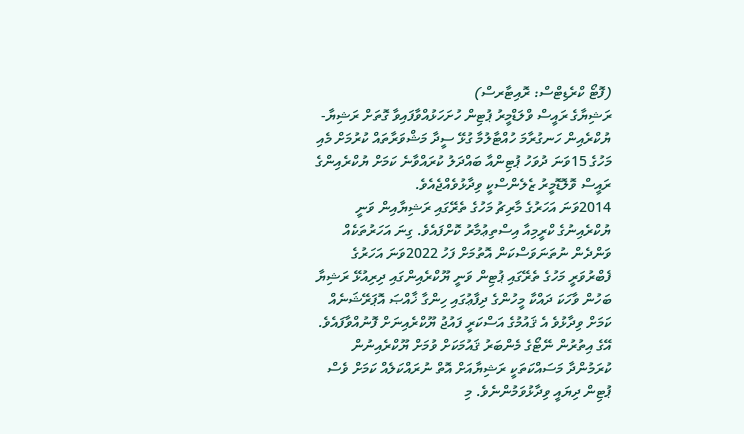(ފޮޓޯ ކްރެޑިޓްސް: ރޮއިޓާރސް)
ރަޝިޔާގެ ރައީސް ވްލަޑްމީރު ޕުޓިން ހުށަހަޅުއްވާފައިވާ ގޮތަށް ރަޝިޔާ-ޔުކްރެއިން ހަނގުރާމަ ހުއްޓާލުމާ ގުޅޭ ސީދާ މަޝްވަރާތައް ކުރުމަށް މެއި މަހުގެ 15ވަނަ ދުވަހު ޕުޓިންއާ ބައްދަލު ކުރައްވާނެ ކަމަށް ޔުކްރެއިންގެ ރައީސް ވޮލޮޑޮމީރު ޒެލެންސްކީ ވިދާޅުވެއްޖެއެވެ.
2014ވަނަ އަހަރުގެ މާރިޗު މަހުގެ ތެރޭގައި ރަޝިޔާއިން ވަނީ ޔުކްރެއިނުގެ ކްރީމިއާ އިސްތިޢުމާރު ކޮށްފައެވެ. ގިނަ އަހަރުތަކެއް ވަންދެން ނުތަނަވަސްކަން އޮތުމަށް ފަހު 2022ވަނަ އަހަރުގެ ފެބްރުވަރީ މަހުގެ ތެރޭގައި ޕުޓިން ވަނީ ޔޫކްރެއިންގައި ދިރިއުޅޭ ރަޝިޔާ ބަހުން ވާހަކަ ދައްކާ މީހުންގެ ދިފާޢުގައި ހިންގާ ޚާއްޞަ އޮޕަރޭޝަނެއް ކަމަށް ވިދާޅުވެ އެ ޤައުމުގެ އަސްކަރީ ފައުޖު ޔޫކްރެއިނަށް ފޮނުއްވާފައެވެ. އޭގެ އިތުރުން ނޭޓޯގެ މެންބަރު ޤައުމަކަށް ވުމަށް ޔޫކްރެއިނުން ކުރަމުންދާ މަސައްކަތަކީ ރަޝިޔާއަށް އޮތް ނުރައްކަލެއް ކަމަށް ވެސް ޕުޓިން ދިޔައީ ވިދާޅުވަމުންނެވެ. މި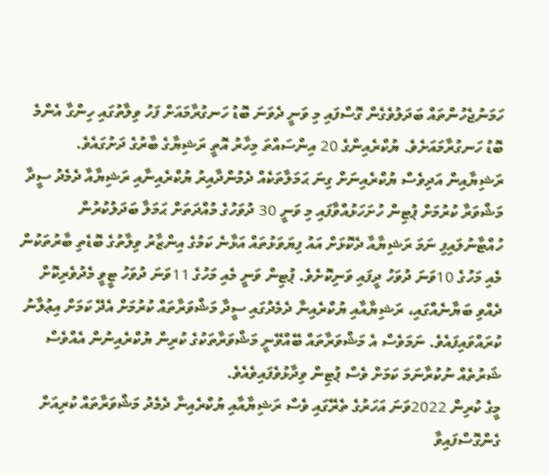ހަމަނުޖެހުންތައް ބަދަލުވެގެން ގޮސްފައި މި ވަނީ ދެވަނަ ބޮޑު ހަނގުރާމައަށް ފަހު ވިލާތުގައި ހިންގާ އެންމެ ބޮޑު ހަނގުރާމައަށެވެ. ޔުކްރެއިންގެ 20 އިންސައްތަ މިހާރު އޮތީ ރަޝިޔާގެ ބާރުގެ ދަށުގައެވެ.
ރަޝިޔާއިން އަދިވެސް ޔުކްރެއިނަށް ގިނަ ޙަމަލާތަކެއް ދެމުންދާއިރު ޔުކްރެއިނާއި ރަޝިޔާއާ ދެމެދު ސީދާ މަޝްވަރާ ކުރުމަށް ޕުޓިން ހުށަހަޅުއްވާފައި މި ވަނީ 30 ދުވަހުގެ މުއްދަތަށް ޙަމަލާ ބަދަލުކުރުން ހުއްޓާނުލައިފި ނަމަ ރަޝިޔާއާ ދެކޮޅަށް އައު ފިޔަވަޅުތައް އަޅާނެ ކަމުގެ އިންޒާރު ވިލާތުގެ ބޮޑެތި ބާރުތަކުން މެއި މަހުގެ 10ވަނަ ދުވަހު ދީފައި ވަނިކޮށެވެ. ޕުޓިން ވަނީ މެއި މަހުގެ 11ވަނަ ދުވަހު ޓީވީ މެދުވެރިކޮށް ދެއްވި ބަޔާނެއްގައި، ރަޝިޔާއާއި ޔުކްރެއިނާ ދެމެދުގައި ސީދާ މަޝްވަރާތައް ކުރުމަށް އެދޭ ކަމަށް އިޢުލާނު ކުރައްވައިފައެވެ. ނަމަވެސް އެ މަޝްވަރާތައް ބޭއްވޭނީ މަޝްވަރާތަކުގެ ކުރިން ޔުކްރެއިނުން އެއްވެސް ޝަރުތެއް ނުކުރާނަމަ ކަމަށް ވެސް ޕުޓިން ވިދާޅުވެފައިވެއެވެ.
މީގެ ކުރިން 2022ވަނަ އަހަރުގެ ތެރޭގައި ވެސް ރަޝިޔާއާއި ޔުކްރެއިނާ ދެމެދު މަޝްވަރާތައް ކުރިއަށް ގެންގޮސްފައިވާ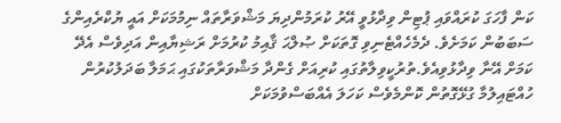ކަން ފާހަގަ ކުރައްވައި ޕުޓިން ވިދާޅުވީ އޭރު ކުރަމުންދިޔަ މަޝްވަރާތައް ނިމުމަކަށް އައީ ޔުކްރެއިންގެ ސަބަބުން ކަމަށެވެ. ދެމެހެއްޓެނިވި ގޮތަކަށް ޞުލްޙަ ޤާއިމު ކުރުމަށް ރަޝިޔާއިން އަދިވެސް އެދޭ ކަމަށް އޭނާ ވިދާޅުވިއެވެ.ތުރުކީވިލާތުގައި ކުރިއަށް ގެންދާ މަޝްވަރާތަކުގައި ޙަމަލާ ބަދަލުކުރުން ހުއްޓައިލުމާ ގުޅޭގޮތުން ކޮންމެވެސް ކަހަލަ އެއްބަސްވުމަކަށް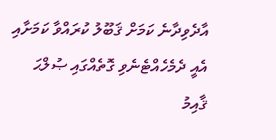އާދެވިދާނެ ކަމަށް ޤަބޫލު ކުރައްވާ ކަމަށާއި އެއީ ދެމެހެއްޓެނެވި ގޮތެއްގައި ޞުލްޙަ ޤާއިމު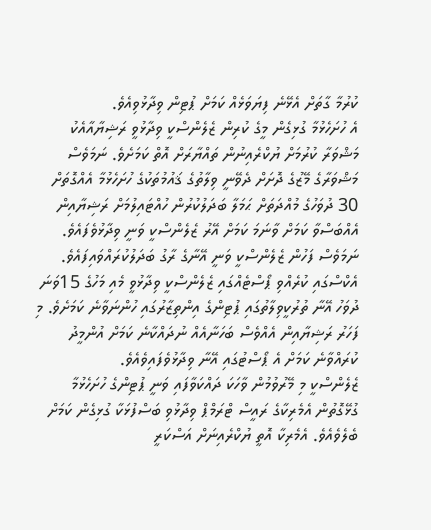ކުރުމާ ގާތަށް އެޅޭނެ ފިޔަވަޅެއް ކަމަށް ޕުޓިން ވިދާޅުވިއެވެ.
އެ ހުށަހެޅުމާ ގުޅިގެން މީގެ ކުރިން ޒެލެންސްކީ ވިދާޅުވީ ރަޝިޔާއާއެކު މަޝްވަރާ ކުރުމަށް ޔުކްރެއިނުން ތައްޔާރަށް އޮތް ކަމަށެވެ. ނަމަވެސް މަޝްވަރާގެ މޭޒުގެ ދޮށަށް ދެވޭނީ ވިލާތުގެ ޤައުމުތަކުގެ ހުށަހެޅުމާ އެއްގޮތަށް 30 ދުވަހުގެ މުއްދަތަށް ޙަމަލާ ބަދަލުކުރުން ހުއްޓައިލުމަށް ރަޝިޔާއިން އެއްބަސްވާ ކަމަށް ވާނަމަ ކަމަށް އޭރު ޒެލެންސްކީ ވަނީ ވިދާޅުވެފައެވެ. ނަމަވެސް ފަހުން ޒެލެންސްކީ ވަނީ އޭނާގެ ރާގު ބަދަލުކުރައްވައިފައެވެ. އެކްސްގައި ކުރެއްވި ޕޯސްޓެއްގައި ޒެލެންސްކީ ވިދާޅުވީ މެއި މަހުގެ 15ވަނަ ދުވަހު އޭނާ ތުރުކީވިލާތުގައި ޕުޓިންގެ އިންތިޒާރުގައި ހުންނަވާނެ ކަމަށެވެ. މި ފަހަރު ރަޝިޔާއިން އެއްވެސް ބަހަނާއެއް ނުދައްކާނެ ކަމަށް އުންމީދު ކުރައްވާނެ ކަމަށް އެ ޕޯސްޓުގައި އޭނާ ވިދާޅުވެފައިވެއެވެ.
ޒެލެންސްކީ މި މޭރުވުމުން ވާހަކަ ދައްކަވާފައި ވަނީ ޕުޓިންގެ ހުށަހެޅުމާ ގުޅޭގޮތުން އެމެރިކާގެ ރައީސް ޓްރަމްޕް ވިދާޅުވި ބަސްފުޅަކާ ގުޅިގެން ކަމަށް ބެލެވެއެވެ. އެމެރިކާ އޮތީ ޔުކްރެއިނަށް އަސްކަރީ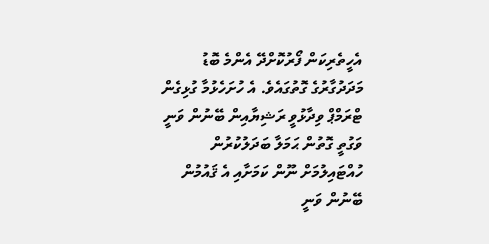އެހީތެރިކަން ފޯރުކޮށްދޭ އެންމެ ބޮޑު މަދަދުގާރުގެ ގޮތުގައެވެ. އެ ހުށަހެޅުމާ ގުޅިގެން ޓްރަމްޕް ވިދާޅުވީ ރަޝިޔާއިން ބޭނުން ވަނީ ވަގުތީ ގޮތުން ޙަމަލާ ބަދަލުކުރުން ހުއްޓައިލުމަށް ނޫން ކަމަށާއި އެ ޤައުމުން ބޭނުން ވަނީ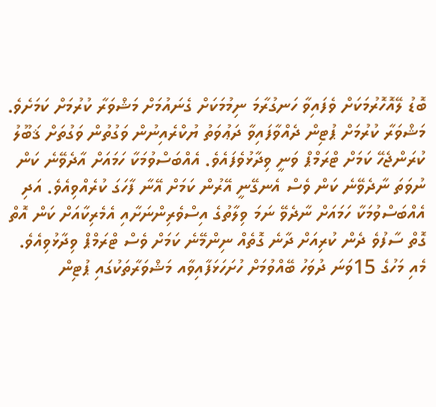ބޮޑު ލޭއޮހޮރުމަކަށް ވެފައިވާ ހަނގުރާމަ ނިމުމަކަށް ގެނައުމަށް މަޝްވަރާ ކުރުމަށް ކަމަށެވެ.
މަޝްވަރާ ކުރުމަށް ޕުޓިން ދެއްވާފައިވާ ދަޢުވަތު ޔުކްރެއިނުން ވަގުތުން ވަގުތަށް ޤަބޫލު ކުރަންޖެހޭ ކަމަށް ޓްރަމްޕް ވަނީ ވިދާޅުވެފައެވެ. އެއްބަސްވުމަކާ ހަމައަށް އާދެވޭނެ ކަން ނުވަތަ ނާދެވޭނެ ކަން ވެސް އެނގޭނީ އޭރުން ކަމަށް އޭނާ ފާހަގަ ކުރެއްވިއެވެ. އަދި އެއްބަސްވުމަކާ ހަމައަށް ނާދެވޭ ނަމަ ވިލާތުގެ އިސްވެރިންނަށާއި އެމެރިކާއަށް ކަން އޮތް ގޮތް ސާފުވެ ދެން ކުރިއަށް ދާނެ ގޮތެއް ނިންމޭނެ ކަމަށް ވެސް ޓްރަމްޕް ވިދާޅުވިއެވެ. މެއި މަހުގެ 15ވަނަ ދުވަހު ބޭއްވުމަށް ހުށަހަޅަފާއިވާއ މަޝްވަރާތަކުގައި ޕުޓިން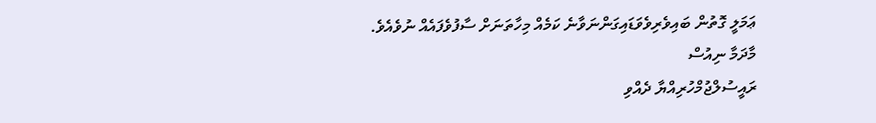ޢަމަލީ ގޮތުން ބައިވެރިވެވަޑައިގަންނަވާނެ ކަމެއް މިހާތަނަށް ސާފުވެފައެއް ނުވެއެވެ.
މާދަމާ ނިއުސް
ރައީސުލްޖުމްހުރިއްޔާ ދެއްވި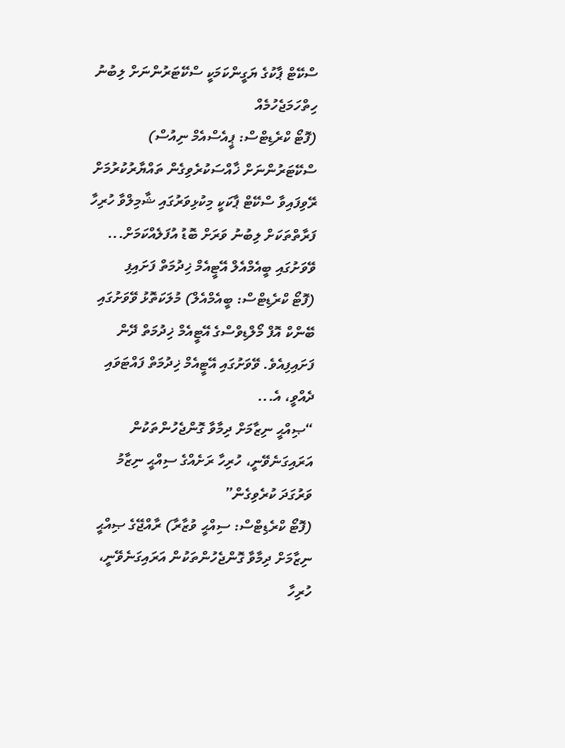ސްކޭޓް ޕާކުގެ ޔަގީންކަމަކީ ސްކޭޓަރުންނަށް ލިބުނު ހިތްހަމަޖެހުމެއް
(ފޮޓޯ ކްރެޑިޓްސް: ޕީއެސްއެމް ނިއުސް) ސްކޭޓަރުންނަށް ޚާއްސަކުރެވިގެން ތައްޔާރުކުރުމަށް ރޭވިފައިވާ ސްކޭޓް ޕާކަކީ މިކުޅިވަރުގައި ޝާމިލްވާ ހުރިހާ ފަރާތްތަކަށް ލިބުނު ވަރަށް ބޮޑު އުފަލެއްކަމަށް...
ވޭވަށުގައި ބީއެމްއެލް އޭޓީއެމް ޚިދުމަތް ފަށައިފި
(ފޮޓޯ ކްރެޑިޓްސް: ބީއެމްއެލް) މުލަކަތޮޅު ވޭވަށުގައި ބޭންކް އޮފް މޯލްޑިވްސްގެ އޭޓީއެމް ޚިދުމަތް ދޭން ފަށައިފިއެވެ. ވޭވަށުގައި އޭޓީއެމް ޚިދުމަތް ފައްޓަވައި ދެއްވީ، އެ...
“ޞިއްޙީ ނިޒާމަށް ދިމާވާ ގޮންޖެހުންތަކުން އަރައިގަނެވޭނީ، ހުރިހާ ރަށެއްގެ ސިއްޙީ ނިޒާމު ވަރުގަދަ ކުރެވިގެން”
(ފޮޓޯ ކްރެޑިޓްސް: ސިއްޙީ ވުޒާރާ) ރާއްޖޭގެ ޞިއްޙީ ނިޒާމަށް ދިމާވާ ގޮންޖެހުންތަކުން އަރައިގަނެވޭނީ، ހުރިހާ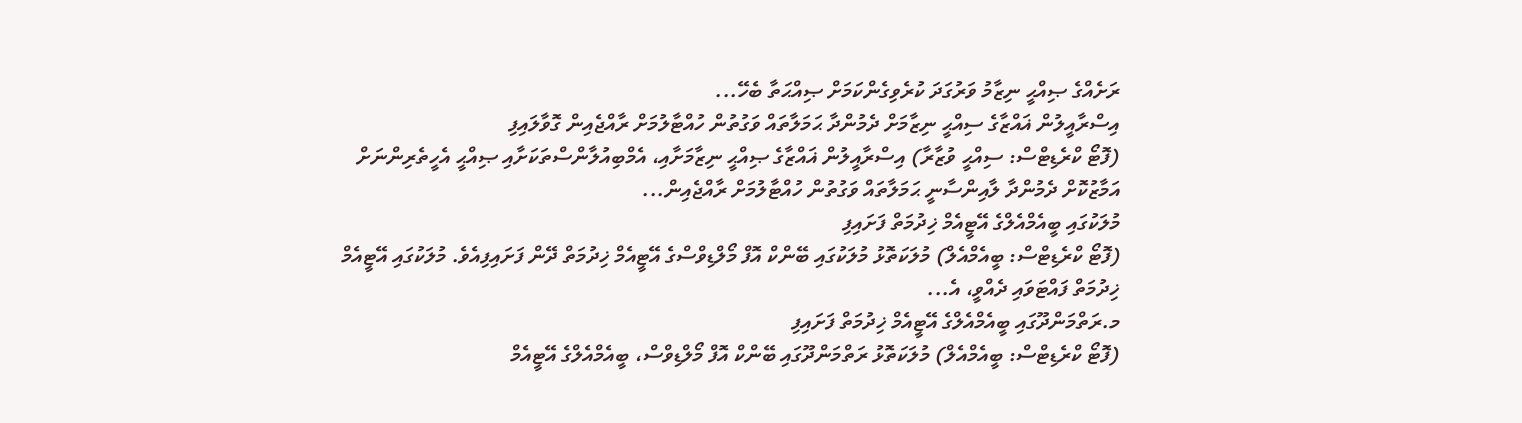ރަށެއްގެ ޞިއްޙީ ނިޒާމު ވަރުގަދަ ކުރެވިގެންކަމަށް ޞިއްޙަތާ ބެހޭ...
އިސްރާއީލުން ޣައްޒާގެ ސިއްޙީ ނިޒާމަށް ދެމުންދާ ޙަމަލާތައް ވަގުތުން ހުއްޓާލުމަށް ރާއްޖެއިން ގޮވާލައިފި
(ފޮޓޯ ކްރެޑިޓްސް: ސިއްޙީ ވުޒާރާ) އިސްރާއީލުން ޣައްޒާގެ ޞިއްޙީ ނިޒާމަށާއި، އެމްބިއުލާންސްތަކަށާއި ޞިއްޙީ އެހީތެރިންނަށް އަމާޒުކޮށް ދެމުންދާ ލާއިންސާނީ ޙަމަލާތައް ވަގުތުން ހުއްޓާލުމަށް ރާއްޖެއިން...
މުލަކުގައި ބީއެމްއެލްގެ އޭޓީއެމް ޚިދުމަތް ފަށައިފި
(ފޮޓޯ ކްރެޑިޓްސް: ބީއެމްއެލް) މުލަކަތޮޅު މުލަކުގައި ބޭންކް އޮފް މޯލްޑިވްސްގެ އޭޓީއެމް ޚިދުމަތް ދޭން ފަށައިފިއެވެ. މުލަކުގައި އޭޓީއެމް ޚިދުމަތް ފައްޓަވައި ދެއްވީ، އެ...
މ.ރަތްމަންދޫގައި ބީއެމްއެލްގެ އޭޓީއެމް ޚިދުމަތް ފަށައިފި
(ފޮޓޯ ކްރެޑިޓްސް: ބީއެމްއެލް) މުލަކަތޮޅު ރަތްމަންދޫގައި ބޭންކް އޮފް މޯލްޑިވްސް، ބީއެމްއެލްގެ އޭޓީއެމް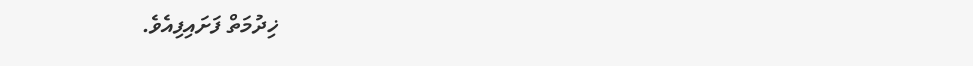ޚިދުމަތް ފަށައިފިއެވެ.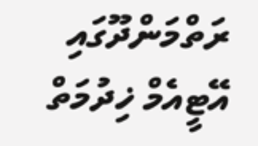ރަތްމަންދޫގައި އޭޓީއެމް ޚިދުމަތް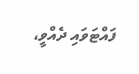ފައްޓަވައި ދެއްވީ،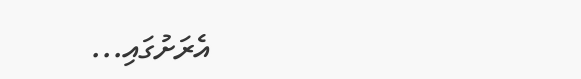އެރަށުގައި...